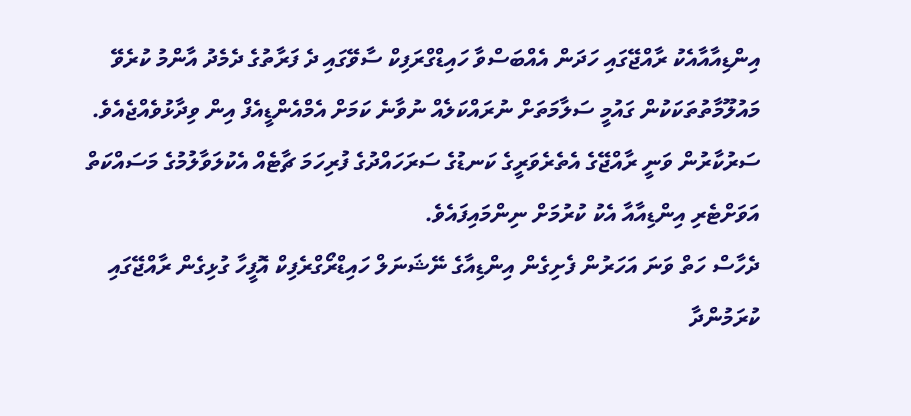އިންޑިއާއާއެކު ރާއްޖޭގައި ހަދަން އެއްބަސްވާ ހައިޑްގްރަފިކް ސާވޭގައި ދެ ފަރާތުގެ ދެމެދު އާންމު ކުރެވޭ މައުލޫމާތުތަކަކުން ގައުމީ ސަލާމަތަށް ނުރައްކަލެއް ނުވާނެ ކަމަށް އެމްއެންޑީއެފް އިން ވިދާޅުވެއްޖެއެވެ.
ސަރުކާރުން ވަނީ ރާއްޖޭގެ އެތެރެވަރީގެ ކަނޑުގެ ސަރަހައްދުގެ ފުރިހަމަ ޗާޓެއް އެކުލަވާލުމުގެ މަސައްކަތް އަވަށްޓެރި އިންޑިއާއާ އެކު ކުރުމަށް ނިންމައިފައެވެ.
ދެހާސް ހަތް ވަނަ އަހަރުން ފެށިގެން އިންޑިއާގެ ނޭޝަނަލް ހައިޑްރޯގްރެފިކް އޮފީހާ ގުޅިގެން ރާއްޖޭގައި ކުރަމުންދާ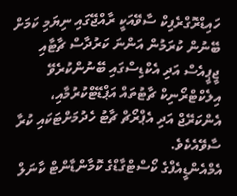ހައިޑްރޮގްރެފިކް ސާވޭއަކީ ރާއްޖޭގައި ނިޔަމި ކަމަށް ބޭނުން ކުރަމުން އަންނަ ކަރުދާސް ޗާޓާއި ޖީޕީއެސް އަދި އެކްޑިސްގައި ބޭނުންކުރެވޭ އިލެކްޓްރޯނިކް ޗާޓުތައް އަޕްޑޭޓްކުރުމާއި، އެންކަރޭޖް އަދި އެޕްރޯޗް ޗާޓު ހެދުމަށްޓަކައި ކުރާ ސާވޭއެކެވެ.
އެމްއެންޑީއެފްގެ ކޯސްޓްގާޑްގެ ކޮމާންޑާންޓް ކާނަލް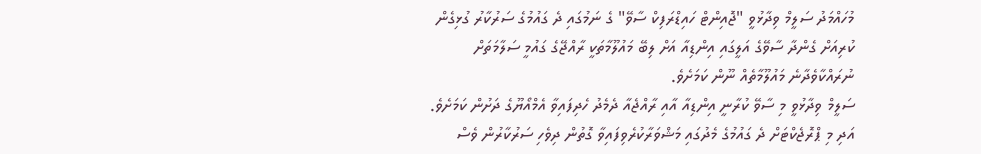މުހައްމަދު ސަލީމް ވިދާޅުވީ "ޖޮއިންޓް ހައިޑްރަފިކް ސާވޭ" ގެ ނަމުގައި ދެ ގައުމުގެ ސަރުކާރު ގުޅިގެން ކުރިއަށް ގެންދާ ސާވޭގެ އަލީގައި އިންޑިއާ އަށް ލިބޭ މައުލޫމާތަކީ ރާއްޖޭގެ ގައުމީ ސަލާމަތަށް ނުރައްކާވެދާނެ މައުލޫމާތެއް ނޫން ކަމަށެވެ.
ސަލީމް ވިދާޅުވީ މި ސާވޭ ކުރާނީ އިންޑިއާ އާއި ރާއްޖެއާ ދެމެދު ހެދިފައިވާ އެމްއޯޔޫގެ ދަށުން ކަމަށެވެ. އަދި މި ޕްރޮޖެކްޓަށް ދެ ގައުމުގެ މެދުގައި މަޝްވަރާކުރެވިފައިވާ ގޮތުން ދިވެހި ސަރުކާރުން ވެސް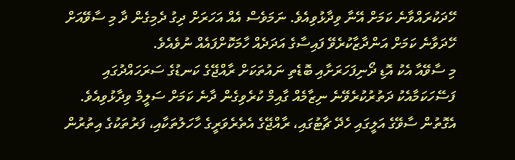ހޭދަކުރައްވާނެ ކަމަށް އޭނާ ވިދާޅުވިއެވެ. ނަމަވެސް އެއް އަހަރަށް ދިގު ދެމިގެން ދާ މި ސާވޭއަށް ހޭދަވާނެ ކަމަށް އަންދާޒާކުރެވޭ ފައިސާގެ އަދަދެއް ހާމަކޮށްފައެއް ނުވެއެވެ.
މި ސާވޭއާ އެކު އޮޑި ދޯނިފަހަރަށާއި ބޮޑެތި ނައުތަކަށް ރާއްޖޭގެ ކަނޑުގެ ސަރަހައްދުގައި ފަސޭހަކަމާއެކު ދަތުރުކުރެވޭނެ ނިޒާމެއް ގާއިމް ކުރެވިގެން ދާނެ ކަމަށް ސަލީމް ވިދާޅުވިއެވެ. އެގޮތުން ސާވޭގެ އަލީގައި ހެދޭ ޗާޓުގައި، ރާއްޖޭގެ އެތެރެވަރީގެ ހާހަލުތަކާއި، ފަރުތަކުގެ އިތުރުން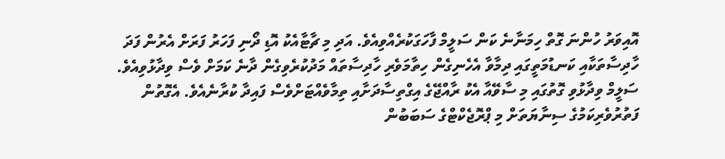އޮއިވަރު ހުންނަ ގޮތް ހިމަނާނެ ކަން ސަލީމް ފާހަގަކުރެއްވިއެވެ. އަދި މި ޗާޓާއެކު އޮޑި ދޯނި ފަހަރު ފަރަށް އެރުން ފަދަ ހާދިސާތަކާއި ކަނޑުމަތީގައި ދިމާވާ އެހެނިގެން ހިތާމަވެރި ހާދިސާތައް މަދުކުރެވިގެން ދާނެ ކަމަށް ވެސް ވިދާޅުވިއެވެ.
ސަލީމް ވިދާޅުވި ގޮތުގައި މި ސާވޭއާ އެކު ރާއްޖޭގެ އިގްތިސާދަށާއި ތިމާވެއްޓަށްވެސް ފައިދާ ކުރާނެއެވެ. އެގޮތުން ފަތުރުވެރިކަމުގެ ސިނާޔަތަށް މި ޕްރޮޖެކްޓްގެ ސަބަބުން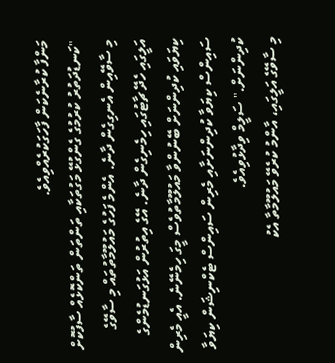މަންފާ ކުރާނެކަން ފާހަގަކުރެއްވިއެވެ.
"ކަނޑުދަތުރު ކުރުމުގެ ގެންގުޅޭ މަގުތަކާއި ތަންތަން ތަންކޮޅެއް ސާފުކޮށް މި ސާވޭއިން އެނގިގެން ދާނެ. އެންމެ ފަހުގެ މައުލޫމާތުތައް މި ސާވޭގެ އަލީގައި ހެދޭ ޗާޓުގައި ހިމެނިގެން ދާނެ. އޭގެ އިތުރުން އަޅުގަނޑުމެންގެ ކިޔަވައި ކުދިންނަށް ބޭނުންވާ މައުލޫމާތުވެސް މީގަ ހިމެނޭނެ. އެއީ މެރިން ސައިންސް ކިޔަވާ ކުދިންނަށާއި މެރިން ސައިންސް ޓެކްނިޝަން ކިޔަވާ ކުދިންނަށް." ސަލީމް ވިދާޅުވިއެވެ.
މި ސާވޭގެ އަލީގައި، އާންމު ކުރެވޭ މައުލޫމާތާ އެކު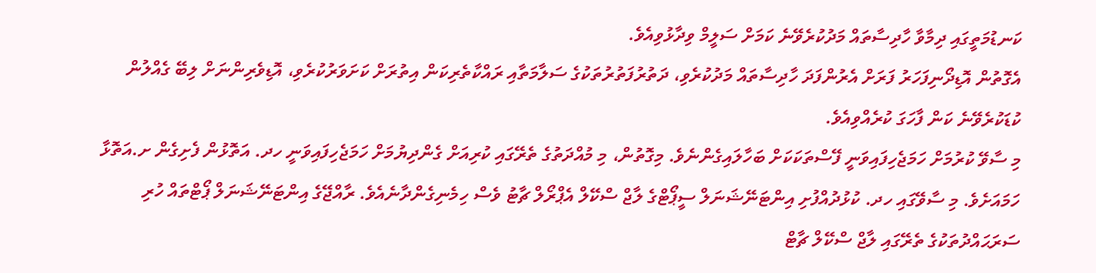ކަނޑުމަތީގައި ދިމާވާ ހާދިސާތައް މަދުކުރެވޭނެ ކަމަށް ސަލީމް ވިދާޅުވިއެވެ.
އެގޮތުން އޮޑިދޯނިފަހަރު ފަރަށް އެރުންފަދަ ހާދިސާތައް މަދުކުރެވި، ދަތުރުފަތުރުތަކުގެ ސަލާމަތާއި ރައްކާތެރިކަން އިތުރަށް ކަށަވަރުކުރެވި، އޮޑިވެރިންނަށް ލިބޭ ގެއްލުން ކުޑަކުރެވޭނެ ކަން ފާހަގަ ކުރެއްވިއެވެ.
މި ސާވޭ ކުރުމަށް ހަމަޖެހިފައިވަނީ ފޭސްތަކަކަށް ބަހާލައިގެންނެވެ. މިގޮތުން، މި މުއްދަތުގެ ތެރޭގައި ކުރިއަށް ގެންދިޔުމަށް ހަމަޖެހިފައިވަނީ ހދ. އަތޮޅުން ފެށިގެން ށ.އަތޮޅާ ހަމައަށެވެ. މި ސާވޭގައި ހދ. ކުޅުދުއްފުށި އިންޓަނޭޝަނަލް ސީޕޯޓްގެ ލާޖް ސްކޭލް އެޕްރޯލް ޗާޓު ވެސް ހިމެނިގެންދާނެއެވެ. ރާއްޖޭގެ އިންޓަނޭޝަނަލް ޕޯޓްތައް ހުރި ސަރަޙައްދުތަކުގެ ތެރޭގައި ލާޖް ސްކޭލް ޗާޓް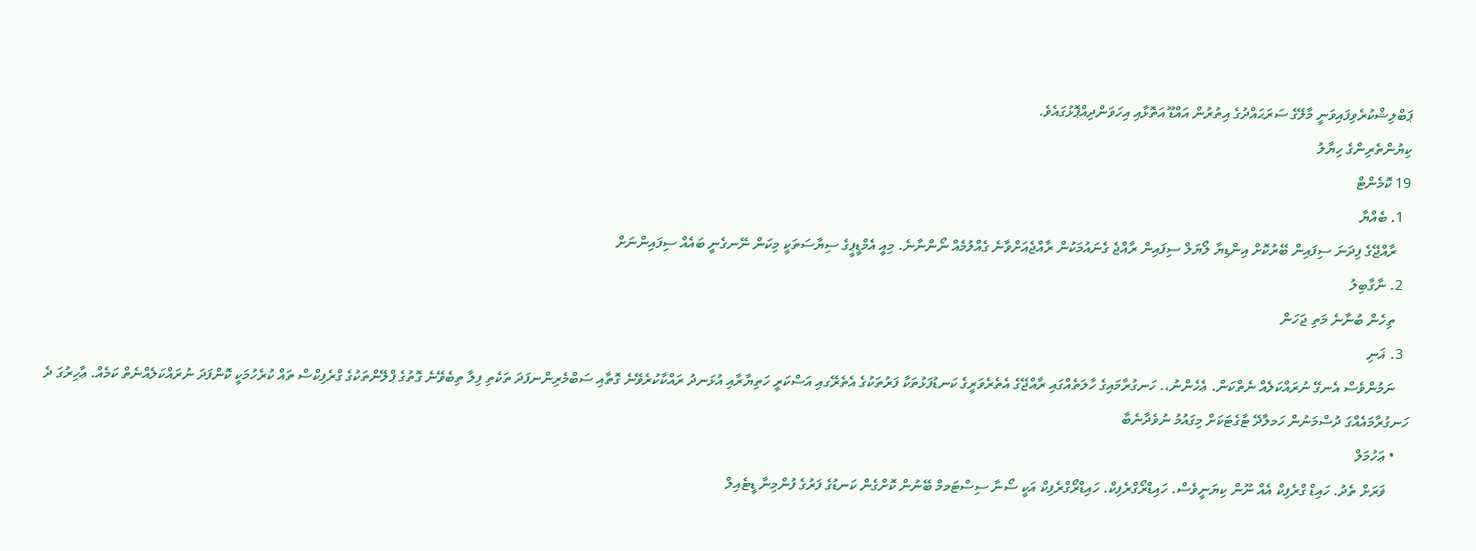ޕަބްލިޝްކުރެވިފައިވަނީ މާލޭގެ ސަރަޙައްދުގެ އިތުރުން އައްޑޫ އަތޮޅާއި އިހަވަންދިއްޕޮޅުގައެވެ.
ކިޔުންތެރިންގެ ހިޔާލު
19 ކޮމެންޓް
  1. ބެއްޔާ
    ރާއްޖޭގެ ފިދަނަ ސިފައިން ބޭރުކޮށް އިންޑިޔާ ލޯޔަލް ސިފައިން ރާއްޖެ ގެނައުމަކުން ރާއްޖެއަށްވާނެ ގެއްލުމެއް ނޯންނާނެ. މިއީ އެމްޑީޕީގެ ސިޔާސަތަކީ މިކަން ނޭނގެނީ ބައެއް ސިފައިންނަށް
  2. ނާގާބިލު
    ތިހެން ބުނާނެ މަތި ޖަހަން
  3. ޣަނި
    ނަމުންވެސް އެނގޭ ނުރައްކަލެއް ނެތްކަން. ޢެހެންނު،. ހަނގުރާމައިގެ ހާލަތެއްގައި ރާއްޖޭގެ އެތެރެވަރީގެ ކަނޑުފަޅުތަކާ ފަރުތަކުގެ އެތެރޭގއި އަސްކަރީ ހަތިޔާރާއި އުޅަނދު ރައްކާކުރެވޭނެ ގޮތާއި ސަބްމެރިންނފަދަ ތަކެތި ފިލާ ތިބެވޭނެ ގޮތުގެ ޕްލޭންތަކުގެ ގްރެފިކްސް ތައް ކުރެހުމަކީ ކޮންފަދަ ނުރައްކަލެއްނެތް ކަމެއް. ޢާހިރުގަ ދެ ހަނގުރާމައެއްގަ ދުސްމަނުން ހަމލާދޭ ޓާގެޓަކަށް މިގައުމު ނުވެދާނެބާ
    • ޢަހުމަލް
      ޥަރަށް ތެދު. ހައިޑް ގްރެފިކް އެއް ނޫން ކިޔަނީވެސް. ހައިޑްރޯގްރެފިކް. ހައިޑްރޯގްރެފިކް އަކީ ސޯނާ ސިސްޓަމމް ބޭނުން ކޮށްގެން ކަނޑުގެ ފަރުގެ ފުންމިނާ ޑީޓެއިލް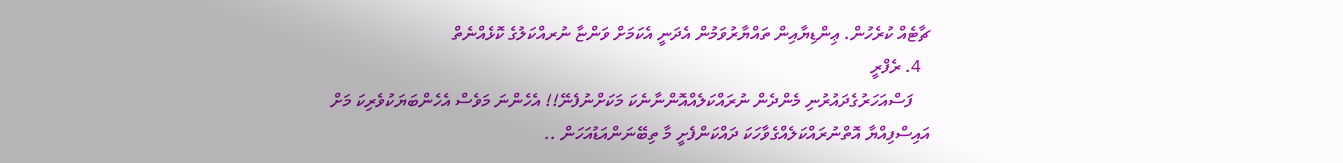ޗާޓެއް ކުރެހުން. ޢިންޑިޔާއިން ތައްޔާރުވަމުން އެދަނީ އެކަމަށް ވަންޏާ ނުރއްކަލުގެ ކޮޅެއްނެތް
  4. ރެފްރީ
    ފަސްއަހަރުގެދައުރުނި މެންދެން ނުރައްކަލެއްއޮންނާނެކަ މަކަށްނުފެނޭ!! އެހެންނަ މަވެސް އެހެންބަޔަކުވެރިކަ މަށް އައިސްފިއްޔާ އޮތްނުރައްކަލެއްގެވާހަކަ ދައްކަންފެށީ މާ ތިބޭނަންއަޑުއަހަން ..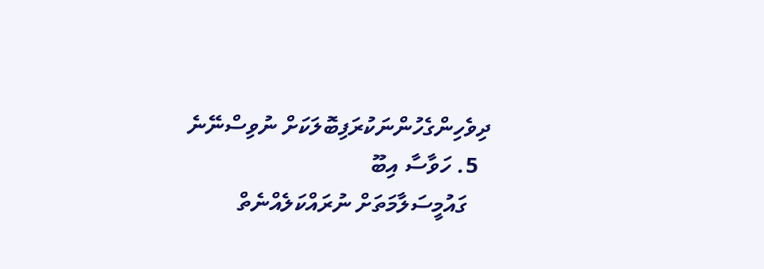ދިވެހިންގެހުންނަކުރަފިބޮލަކަށް ނުވިސްނޭނެ
  5. ހަވާސާ އިބޫ
    ގައުމީސަލާމަތަށް ނުރައްކަލެއްނެތް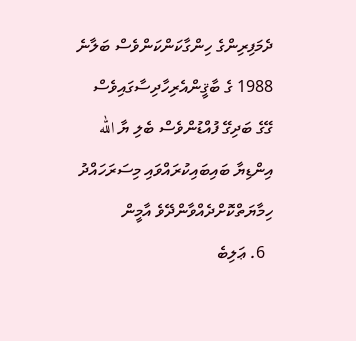ދެމަފިރިންގެ ހިންގާކަންކަންވެސް ބަލާނެ 1988 ގެ ބާޤީންއެރިހާދިސާގައިވެސް ގޭގެ ބަދިގޭ ފުއްޑުންވެސް ބެލި ޔާ الله އިންޑިޔާ ބައިބައިކުރައްވައި މިސަރަހައްދު ހިމާޔަތްކޮށްދެއްވާންދޭވެ އާމީން
  6. ޢަލިބެ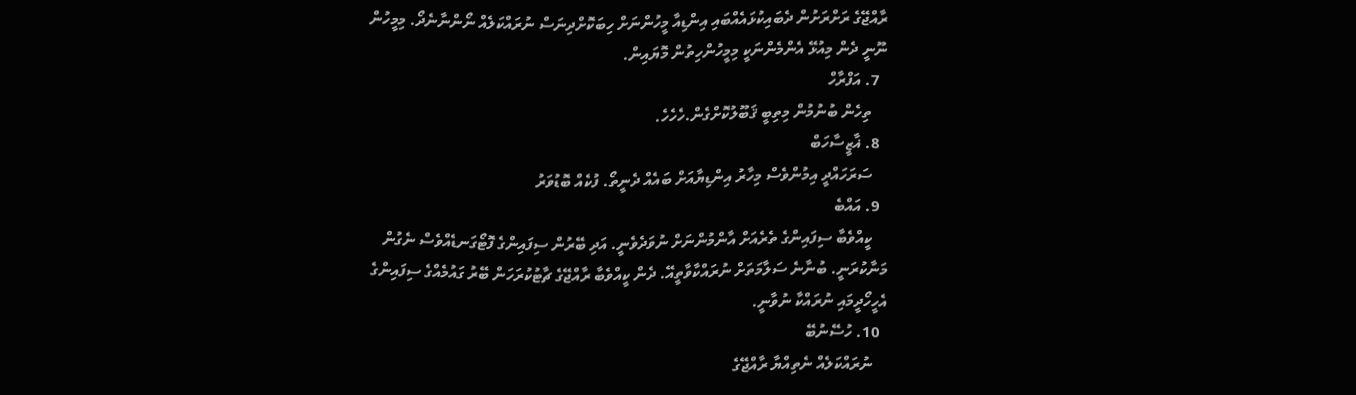ރާއްޖޭގެ ރަށްރަށުން ދެބައިކުޅައެއްބައި އިންޑިއާ މީހުންނަށް ހިބަކޮށްދިނަސް ނުރައްކަލެއް ނޯންނާނެދޯ. މިމީހުން ނޫނީ ދެން މިއުޅޭ އެންމެންނަކީ މިމީހުންހިތުން މޮޔައިން.
  7. އަފްރާހް
    ތިހެން ބުނުމުން މިތިބީ ޤަބޫލުކޮށްގެން.ހެހެހެ.
  8. ޣާޒީސާހަބް
    ސަރަހައްދީ އިމުންވެސް މިހާރު އިންޑިޔާއަށް ބައެއް ދެނީތޯ. ފުކެއް ބޮޑުވަރު
  9. އައްބެ
    ކީއްވެބާ ސިފައިންގެ ތެރެއަށް އާންމުންނަށް ނުވަދެވެނީ. އަދި ބޭރުން ސިފައިންގެ ފޮޓޯގަނޑެއްވެސް ނެގުން މަނާކުރަނީ. ބުނާނެ ސަލާމަތަށް ނުރައްކާވާތީއޭ. ދެން ކީއްވެބާ ރާއްޖޭގެ ޗާޓުކުރަހަން ބޭރު ގައުމެއްގެ ސިފައިންގެ އެހީހޯދީމައި ނުރައްކާ ނުވާނީ.
  10. ހުސޭނުބޭ
    ނުރައްކަލެއް ނެތިއްޔާ ރާއްޖޭގެ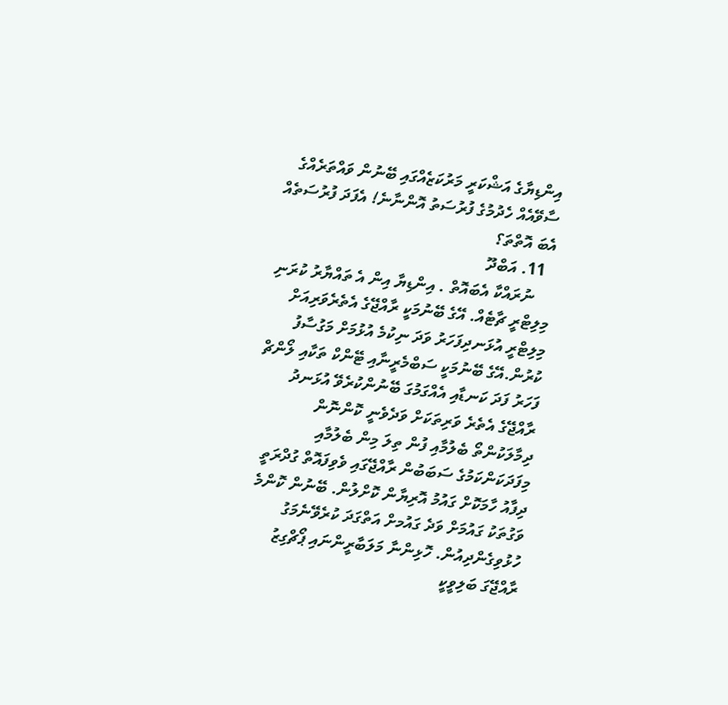އިންޑިޔާގެ އަޝްކަރީ މަރުކަޒެއްގައި ބޭނުން ވައްތަރެއްގެ ސާވޭއެއް ހެދުމުގެ ފުރުސަތު އޮންނާނެ! އެފަދަ ފުރުސަތެއް އެބަ އޮތްތަ؟
  11. އަބްދޫ
    ނުރައްކާ އެބައޮތް . އިންޑިޔާ އިން އެ ތައްޔާރު ކުރަނި މިލިޓްރީ ޗާޓެއް. އޭގެ ބޭނުމަކީ ރާއްޖޭގެ އެތެރެވަރިއަށް މިލިޓްރީ އުޅަނދިފަހަރު ވަދަ ނިކުމެ އުޅުމަށް މަގުސާފު ކުރުން.އޭގެ ބޭނުމަކީ ސަބްމެރީނާއި ޓޭންކް ތަކާއި ލޯންޗް ފަހަރު ފަދަ ކަނޑާއި އެއްގަމުގަ ބޭނުންކުރެވޭ އުޅަނދު ރާއްޖޭގެ އެތެރެ ވަރިތަކަށް ވަދެވެނީ ކޮންނޮން ދިމާލަކުންތޯ ބެލުމާއި ފުން ތިލަ މިން ބެލުމާއި މިފަދަކަންކަމުގެ ސަބަބުން ރާއްޖޭގައި ވެވިފައޮތް ގުދްރަތީ ދިފާއު ހާމަކޮށް ގައުމު އޮރިޔާން ކޮށްލުން. ބޭނުން ކޮންމެ ވަގުތަކު ގައުމަށް ވަދެ ގައުމށް އަތްގަދަ ކުރެވޭނެމަގު ހުޅުވިގެންދިއުން. ހޮޅިންނާ މަލަބާރީންނައި ޕޯޗްގިޒު ރާއްޖޭގަ ބަލިވީކީ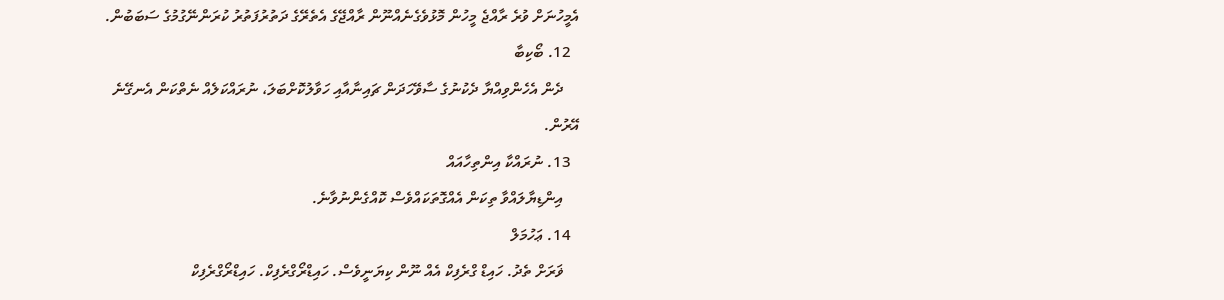އެމީހުނަށް ވުރެ ރާއްޖެ މީހުން މޮޅުވެގެނެއްނޫން ރާއްޖޭގެ އެތެރޭގެ ދަތުރުފަތުރު ކުރަންނޭގުމުގެ ސަބަބުން.
  12. ބޯކިބާ
    ދެން އެހެންވިއްޔާ ދެކުނުގެ ސާވޭހަދަން ޗައިނާއާއި ހަވާލުކޮށްބަލަ، ނުރައްކަލެއް ނެތްކަން އެނގޭނެ އޭރުން.
  13. ނުރައްކާ އިންތިހާއައް
    އިންޑިޔާލައްވާ ތިކަން އެއްގޮތަކައްވެސް ކޮއްގެންނުވާނެ.
  14. ޢަހުމަލް
    ޥަރަށް ތެދު. ހައިޑް ގްރެފިކް އެއް ނޫން ކިޔަނީވެސް. ހައިޑްރޯގްރެފިކް. ހައިޑްރޯގްރެފިކް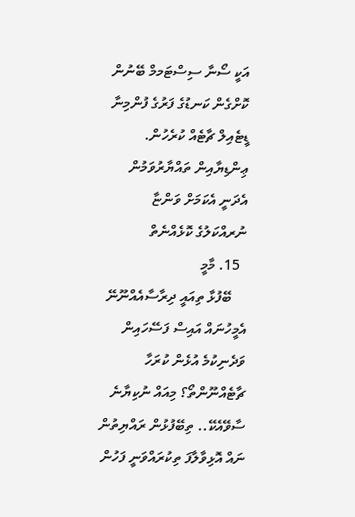އަކީ ސޯނާ ސިސްޓަމމް ބޭނުން ކޮށްގެން ކަނޑުގެ ފަރުގެ ފުންމިނާ ޑީޓެއިލް ޗާޓެއް ކުރެހުން. ޢިންޑިޔާއިން ތައްޔާރުވަމުން އެދަނީ އެކަމަށް ވަންޏާ ނުރއްކަލުގެ ކޮޅެއްނެތް
  15. މާމީ
    ބޭފުޅާ ތިއައީ ދިރާސާއެއްނޫނޭ އެމީހުނައް އައިސް ފަސޭހައިން ވަދެނިކުމެ އުޅެން ކުރަހާ ޗާޓެއްނޫންތޯ؟ މިއައް ނުކިޔާނެ ސާވޭއެކޭ.. ތިބޭފުޅުން ރައްޔިތުން ނައް އޮޅިވާލާފަ ތިކުރައްވަނީ ފަހުން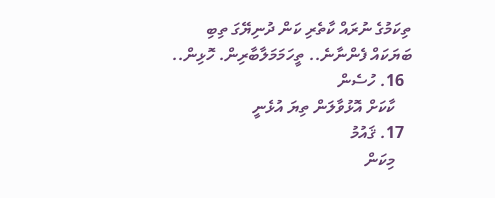ތިކަމުގެ ނުރައް ކާތެރި ކަން ދުނިޔޭގަ ތިބި ބަޔަކައް ފެންނާނެ.. ތީހަމަމަލާބާރިން. ހޮޅިން..
  16. ހުސެން
    ކާކަށް އޮޅުވާލަން ތިޔަ އުޅެނީ
  17. ޤައުމު
    މިކަން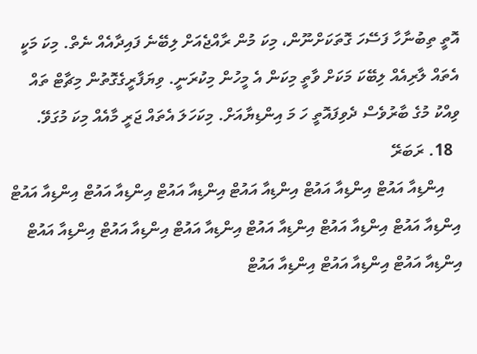އޮތީ ތިބުނާހާ ފަސޭހަ ގޮތަކަށްނޫން، މިކަ މުން ރާއްޖެއަށް ލިބޭނެ ފައިދާއެއް ނެތް. މިކަ މަކީ އެތައް ލާރިއެއް ލިބޭކަ މަކަށް ވާތީ މިކަން އެ މީހުން މިކުރަނީ. ވިޔަފާރީގެގޮތުން މިޗާޓް ތައް ވިއްކު މުގެ ބާރުވެސް ދެވިފައޮތީ ހަ މަ އިންޑިޔާއަށް. މިކަހަލަ އެތައް ޖަރީ މާއެއް މިކަ މުގަވޭ.
  18. ރަބަރޭ
    އިންޑިއާ އައުޓް އިންޑިއާ އައުޓް އިންޑިއާ އައުޓް އިންޑިއާ އައުޓް އިންޑިއާ އައުޓް އިންޑިއާ އައުޓް އިންޑިއާ އައުޓް އިންޑިއާ އައުޓް އިންޑިއާ އައުޓް އިންޑިއާ އައުޓް އިންޑިއާ އައުޓް އިންޑިއާ އައުޓް އިންޑިއާ އައުޓް އިންޑިއާ އައުޓް އިންޑިއާ އައުޓް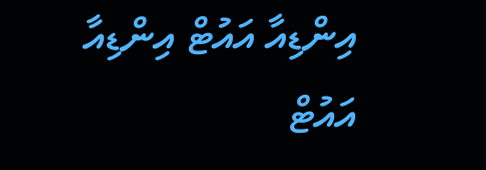އިންޑިއާ އައުޓް އިންޑިއާ އައުޓް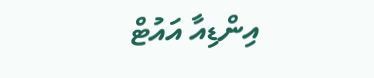އިންޑިއާ އައުޓް